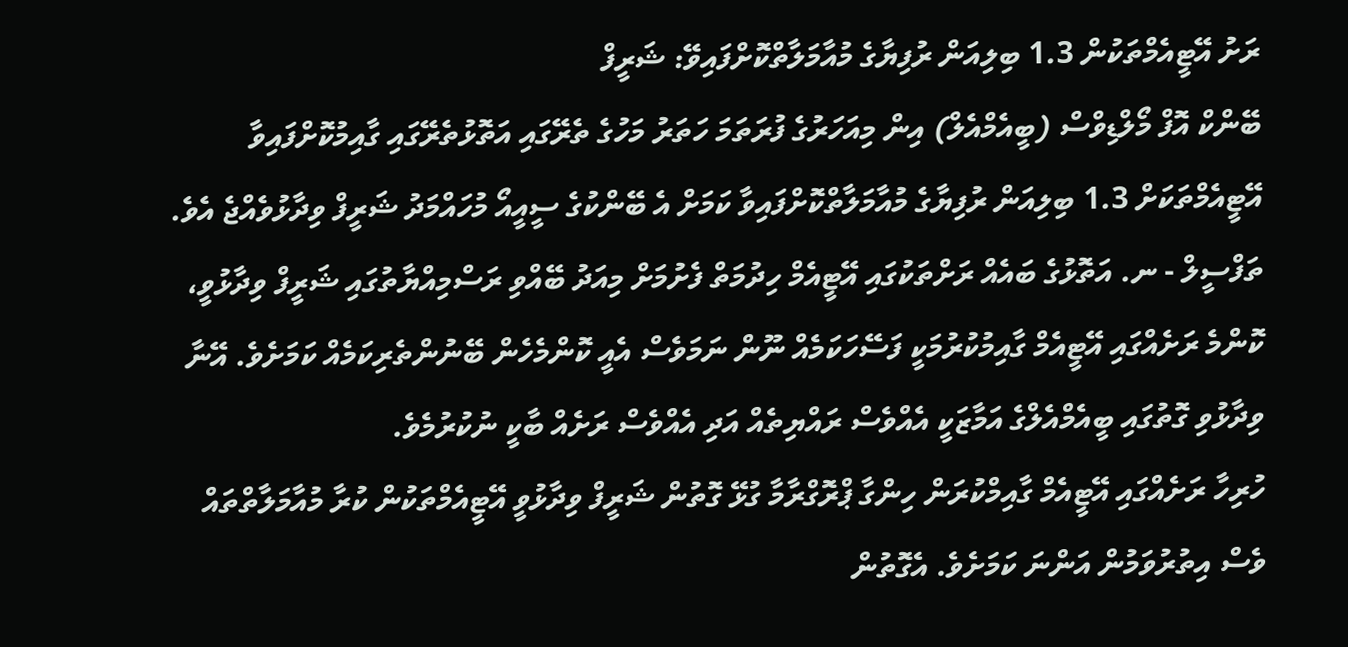ރަށު އޭޓީއެމްތަކުން 1.3 ބިލިއަން ރުފިޔާގެ މުއާމަލާތްކޮށްފައިވޭ: ޝަރީފް
ބޭންކް އޮފް މޯލްޑިވްސް (ބީއެމްއެލް) އިން މިއަހަރުގެ ފުރަތަމަ ހަތަރު މަހުގެ ތެރޭގައި އަތޮޅުތެރޭގައި ގާއިމުކޮށްފައިވާ އޭޓީއެމްތަކަށް 1.3 ބިލިއަން ރުފިޔާގެ މުއާމަލާތްކޮށްފައިވާ ކަމަށް އެ ބޭންކުގެ ސީއީއޯ މުހައްމަދު ޝަރީފް ވިދާޅުވެއްޖެ އެވެ.
ތަފްސީލް - ނ. އަތޮޅުގެ ބައެއް ރަށްތަކުގައި އޭޓީއެމް ހިދުމަތް ފެށުމަށް މިއަދު ބޭއްވި ރަސްމިއްޔާތުގައި ޝަރީފް ވިދާޅުވީ، ކޮންމެ ރަށެއްގައި އޭޓީއެމް ގާއިމުކުރުމަކީ ފަސޭހަކަމެއް ނޫން ނަމަވެސް އެއީ ކޮންމެހެން ބޭނުންތެރިކަމެއް ކަމަށެވެ. އޭނާ ވިދާޅުވި ގޮތުގައި ބީއެމްއެލްގެ އަމާޒަކީ އެއްވެސް ރައްޔިތެއް އަދި އެއްވެސް ރަށެއް ބާކީ ނުކުރުމެވެ.
ހުރިހާ ރަށެއްގައި އޭޓީއެމް ގާއިމްކުރަން ހިންގާ ޕްރޮގްރާމާ ގުޅޭ ގޮތުން ޝަރީފް ވިދާޅުވީ އޭޓީއެމްތަކުން ކުރާ މުއާމަލާތްތައް ވެސް އިތުރުވަމުން އަންނަ ކަމަށެވެ. އެގޮތުން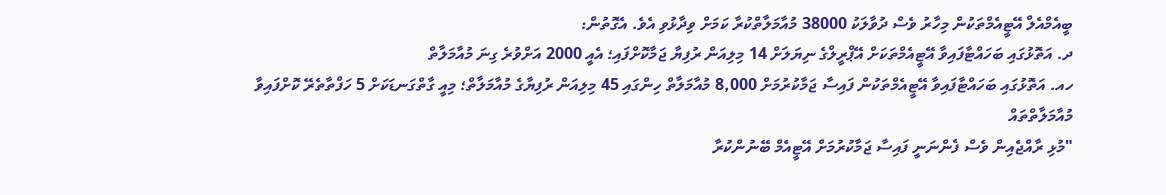ބީއެމްއެލް އޭޓީއެމްތަކުން މިހާރު ވެސް ދުވާލަކު 38000 މުއާމަލާތްކުރާ ކަމަށް ވިދާޅުވި އެވެ. އެގޮތުން:
ދ. އަތޮޅުގައި ބަހައްޓާފައިވާ އޭޓީއެމްތަކަށް އޭޕްރީލްގެ ނިޔަލަށް 14 މިލިއަން ރުފިޔާ ޖަމާކޮށްފައި؛ އެއީ 2000 އަށްވުރެ ގިނަ މުއާމަލާތް
ހއ. އަތޮޅުގައި ބަހައްޓާފައިވާ އޭޓީއެމްތަކުން ފައިސާ ޖަމާކުރުމަށް 8,000 މުއާމަލާތް ހިންގައި 45 މިލިއަން ރުފިޔާގެ މުއާމަލާތް؛ މިއީ ގާތްގަނޑަކަށް 5 ހަފްތާތެރޭ ކޮށްފައިވާ މުއާމަލާތްތައް
"މުޅި ރާއްޖެއިން ވެސް ފެންނަނީ ފައިސާ ޖަމާކުރުމަށް އޭޓީއެމް ބޭނުންކުރާ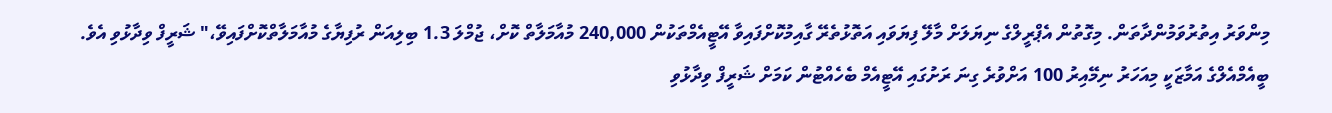މިންވަރު އިތުރުވަމުންދާތަން. މިގޮތުން އެޕްރީލްގެ ނިޔަލަށް މާލޭ ފިޔަވައި އަތޮޅުތެރޭ ގާއިމުކޮށްފައިވާ އޭޓީއެމްތަކުން 240,000 މުއާމަލާތް ކޮށް، ޖުމްލަ 1.3 ބިލިއަން ރުފިޔާގެ މުއާމަލާތްކޮށްފައިވޭ،" ޝަރީފް ވިދާޅުވި އެވެ.
ބީއެމްއެލްގެ އަމާޒަކީ މިއަހަރު ނިމޭއިރު 100 އަށްވުރެ ގިނަ ރަށުގައި އޭޓީއެމް ބެހެއްޓުން ކަމަށް ޝަރީފް ވިދާޅުވި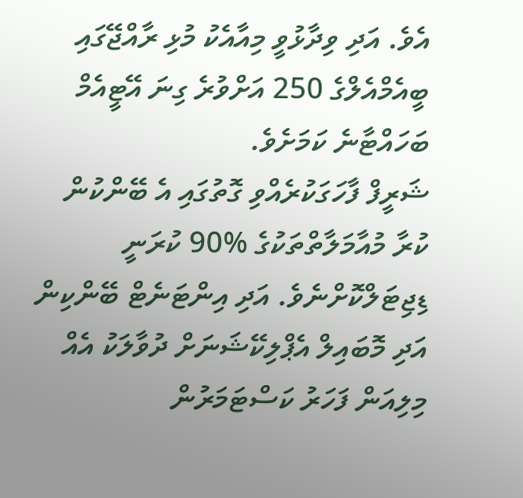އެވެ. އަދި ވިދާޅުވީ މިއާއެކު މުޅި ރާއްޖޭގައި ބީއެމްއެލްގެ 250 އަށްވުރެ ގިނަ އޭޓީއެމް ބަހައްޓާނެ ކަމަށެވެ.
ޝަރީފް ފާހަގަކުރެއްވި ގޮތުގައި އެ ބޭންކުން ކުރާ މުއާމަލާތްތަކުގެ %90 ކުރަނީ ޑިޖިޓަލްކޮށްނެވެ. އަދި އިންޓަނެޓް ބޭންކިން އަދި މޮބައިލް އެޕްލިކޭޝަނަށް ދުވާލަކު އެއް މިލިއަން ފަހަރު ކަސްޓަމަރުން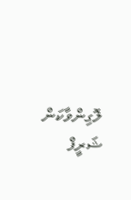ލޮގިންވާކަން ޝަރީފް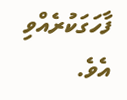ފާހަގަކުރެއްވި އެވެ.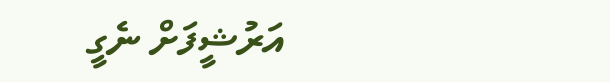އަރުޝީފަށް ނެގީ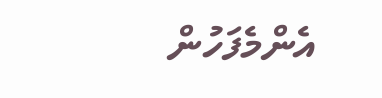އެންމެފަހުން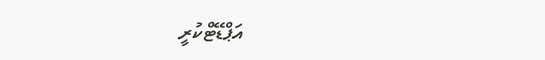އަޕްޑޭޓްކުރީ